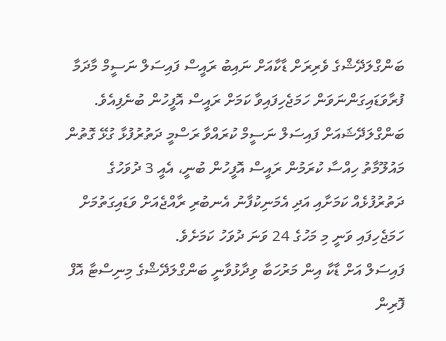ބަންގްލަދޭޝްގެ ވެރިރަށް ޑާކާއަށް ނައިބު ރައީސް ފައިސަލް ނަސީމް މާދަމާ ފުރާވަޑައިގަންނަވަން ހަމަޖެހިފައިވާ ކަމަށް ރައީސް އޮފީހުން ބުނެފިއެވެ.
ބަންގްލަދޭޝައަށް ފައިސަލް ނަސީމް ކުރައްވާ ރަސްމީ ދަތުރުފުޅާ ގުޅޭ ގޮތުން މައުލޫމާތު ހިއްސާ ކުރަމުން ރައީސް އޮފީހުން ބުނީ، އެއީ 3 ދުވަހުގެ ދަތުރުފުޅެއް ކަމަށާއި އަދި އެމަނިކުފާނު އެނބުރި ރާއްޖެއަށް ވަޑައިގަތުމަށް ހަމަޖެހިފައި ވަނީ މި މަހުގެ 24 ވަނަ ދުވަހު ކަމަށެވެ.
ފައިސަލް އަށް ޑާކާ އިން މަރުހަބާ ވިދާޅުވާނީ ބަންގްލަދޭޝްގެ މިނިސްޓާ އޮފް ފޮރިން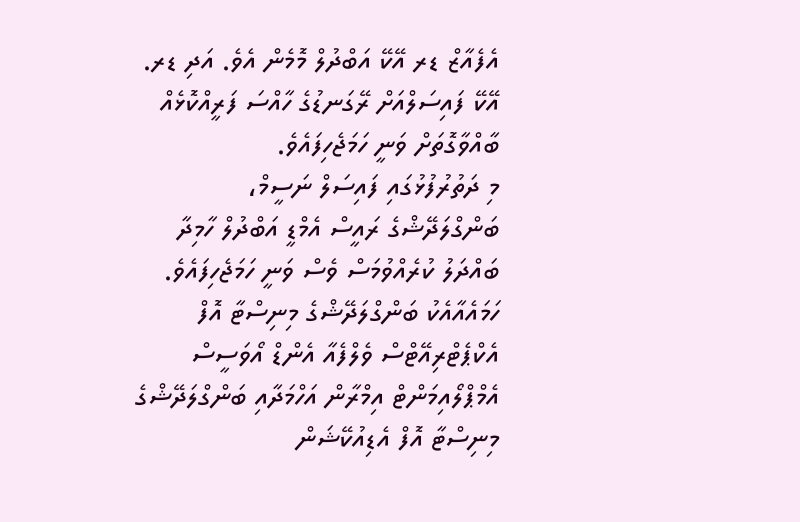އެފެއާޒް ޑރ އޭކޭ އަބްދުލް މޮމެން އެވެ. އަދި ޑރ. އޭކޭ ފައިސަލްއަށް ރޭގަނޑުގެ ހާއްސަ ފަރީއްކޮޅެއް ބާއްވާގޮތަށް ވަނީ ހަމަޖެހިފައެވެ.
މި ދަތުރުފުޅުގައި ފައިސަލް ނަސީމް، ބަންގްލަދޭޝްގެ ރައީސް އެމްޑީ އަބްދުލް ހާމިދާ ބައްދަލު ކުރެއްވުމަސް ވެސް ވަނީ ހަމަޖެހިފައެވެ. ހަމައެއާއެކު ބަންގްލަދޭޝްގެ މިނިސްޓާ އޮފް އެކްޕެޓްރިއޭޓްސް ވެލްފެއާ އެންޑް އޯވަސީސް އެމްޕްލޯއިމަންޓް އިމްރާން އަހްމަދާއި ބަންގްލަދޭޝްގެ މިނިސްޓާ އޮފް އެޑިއުކޭޝަން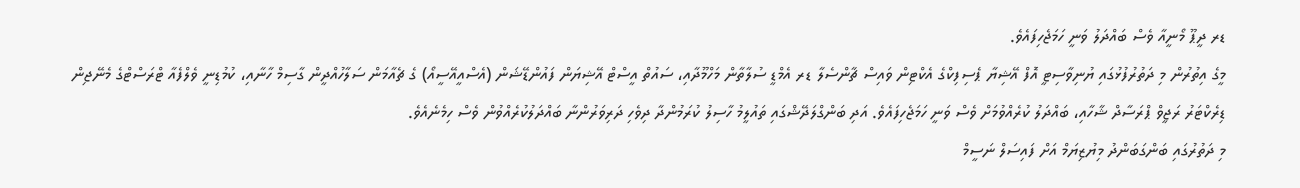ޑރ ދީޕޫ މޯނީއާ ވެސް ބައްދަލު ވަނީ ހަމަޖެހިފައެވެ.
މީގެ އިތުރުން މި ދަތުރުފުޅުގައި ޔުނިވާސިޓީ އޮފް އޭޝިޔާ ޕެސިފިކްގެ އެކްޓިން ވައިސް ޗާންސެލާ ޑރ އެމްޑީ ސުލާތާން މަހްމޫދާއި، ސައުތް އީސްޓް އޭޝިޔަން ފައުންޑޭޝަން (އެސްއީއޭސީއޯ) ގެ ޗެއާމަން ސަލާހުއްދީން ގާސިމް ހާނާއި، ކުމުޑިނީ ވެލްފެއާ ޓްރަސްޓްގެ މެނޭޖިން ޑިރެކްޓަރު ރަޖީވް ޕްރަސާދް ޝާހާއި، ބައްދަލު ކުރެއްވުމަށް ވެސް ވަނީ ހަމަޖެހިފައެވެ. އަދި ބަންގްލަދޭޝްގައި ތައުލީމު ހާސިލު ކުރަމުންދާ ދިވެހި ދަރިވަރުންނާ ބައްދަލުކުރެއްވުން ވެސް ހިމެނެއެވެ.
މި ދަތުރުގައި ބަންގަބަންދު މިޔުޒިޔަމް އަށް ފައިސަލް ނަސީމް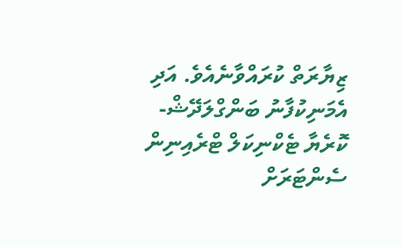ޒިޔާރަތް ކުރައްވާނެއެވެ. އަދި އެމަނިކުފާނު ބަންގްލަދޭޝް-ކޮރެޔާ ޓެކްނިކަލް ޓްރެއިނިން ސެންޓަރަށް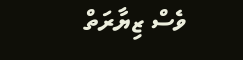ވެސް ޒިޔާރަތް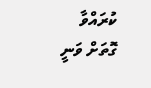ކުރައްވާ ގޮތަށް ވަނީ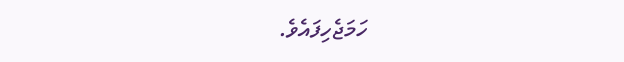ހަމަޖެހިފައެވެ.